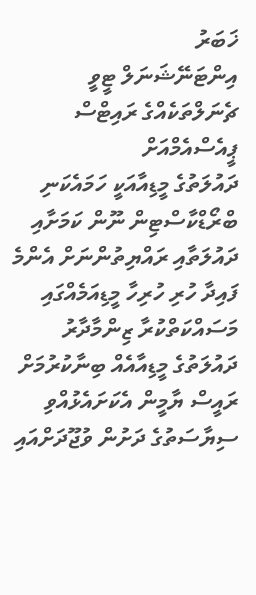ޚަބަރު
އިންޓަނޭޝަނަލް ޓީވީ ޗެނަލްތަކެއްގެ ރައިޓްސް ޕީއެސްއެމްއަށް
ދައުލަތުގެ މީޑިއާއަކީ ހަމައެކަނި ބްރޯޑްކާސްޓިން ނޫން ކަމަށާއި ދައުލަތާއި ރައްޔިތުންނަށް އެންމެ ފައިދާ ހުރި ހުރިހާ މީޑިއަމެއްގައި މަސައްކަތްކުރާ ޒިންމާދާރު ދައުލަތުގެ މީޑިއާއެއް ބިނާކުރުމަށް ރައީސް ޔާމީން އެކަށައެޅުއްވި ސިޔާސަތުގެ ދަށުން ވުޖޫދަށްއައި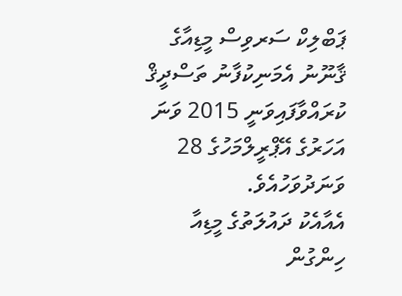ޕަބްލިކް ސަރވިސް މީޑިއާގެ ޤާނޫނު އެމަނިކުފާނު ތަސްދީޤް ކުރައްވާފައިވަނީ 2015 ވަނަ އަހަރުގެ އޭޕްރީލްމަހުގެ 28 ވަނަދުވަހުއެވެ.
އެއާއެކު ދައުލަތުގެ މީޑިއާ ހިންގުން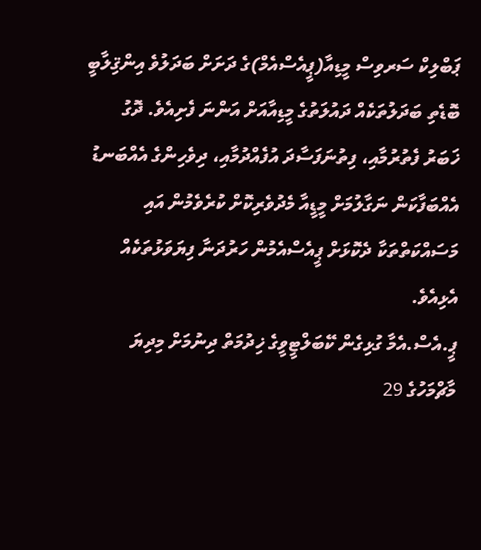ޕަބްލިކް ސަރވިސް މީޑިއާ(ޕީއެސްއެމް)ގެ ދަށަށް ބަދަލުވެ އިންޤިލާބީ ބޮޑެތި ބަދަލުތަކެއް ދައުލަތުގެ މީޑިއާއަށް އަންނަ ފެށިއެވެ. ދޮގު ޚަބަރު ފެތުރުމާއި، ފިތުނަފަސާދަ އުފެއްދުމާއި، ދިވެހިންގެ އެއްބަނޑު އެއްބަފާކަން ނަގާލުމަށް މީޑީއާ މެދުވެރިކޮށް ކުރެވެމުން އައި މަސައްކަތްތަކާ ދެކޮޅަށް ޕީއެސްއެމުން ހަރުދަނާ ފިޔަވަޅުތަކެއް އެޅިއެވެ.
ޕީ.އެސް.އެމާ ގުޅިގެން ކޭބަލްޓީވީގެ ޚިދުމަތް ދިނުމަށް މިދިޔަ މާޗްމަހުގެ 29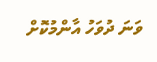ވަނަ ދުވަހު އާންމުކޮށް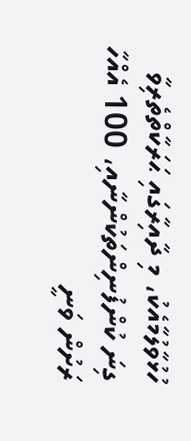ހުޅުވާލުމާއެކު، މި ދާއިރާގައި ޙަރަކާތްތެރިވާ ގިނަ ކުންފުނިންތަކުންނާއި، 100 އެއްހާ ރަށުން ވަނީ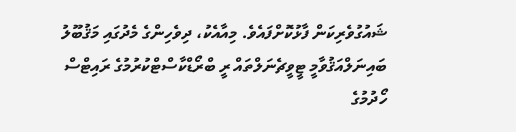ޝައުގުވެރިކަން ފާޅުކޮށްފައެވެ. މިއާއެކު، ދިވެހިންގެ މެދުގައި މަޤުބޫލު ބައިނަލްއަޤުވާމީ ޓީވީޗެނަލްތައް ރީ ބްރޯޑްކާސްޓްކުރުމުގެ ރައިޓްސް ހޯދުމުގެ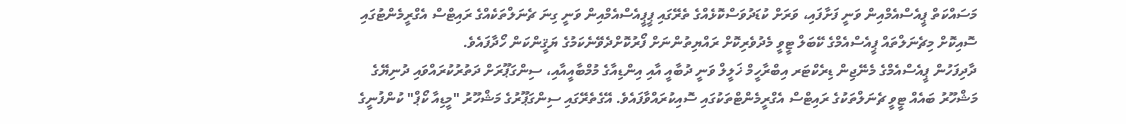މަސައްކަތް ޕީއެސްއެމްއިން ވަނީ ފަށާފައި، ވަރަށް ކުޑަދުވަސްކޮޅެއްގެ ތެރޭގައި ޕީޕީއެސްއެމްއިން ވަނީ ގިނަ ޗެނަލްތަކެއްގެ ރައިޓްސް އެގްރީމެންޓުގައި ސޮއިކޮށް މިޗެނަލްތައް ޕީއެސްއެމްގެ ކޭބަލް ޓީވީ މެދުވެރިކޮށް ރައްޔިތުންނަށް ފޯރުކޮށްދެވޭނެކަމުގެ ޔަޤީންކަން ހޯދާފައެވެ.
ދާދިފަހުން ޕީއެސްއެމްގެ މެނޭޖިން ޑިރެކްޓަރ އިބްރާހީމް ޚަލީލް ވަނީ ދުބާއީ އާއި އިންޑިއާގެ މުމްބާއީއާއި، ސިންގަޕޫރަށް ދަތުރުކުރައްވައި ދުނިޔޭގެ މަޝްހޫރު ބައެއް ޓީވީ ޗެނަލްތަކުގެ ރައިޓްސް އެގްރީމެންޓްތަކުގައި ސޮއިކުރައްވާފައެވެ. އޭގެތެރޭގައި ސިންގަޕޫރުގެ މަޝްހޫރު "މީޑިއާ ކޯޕް" ކުންފުނީގެ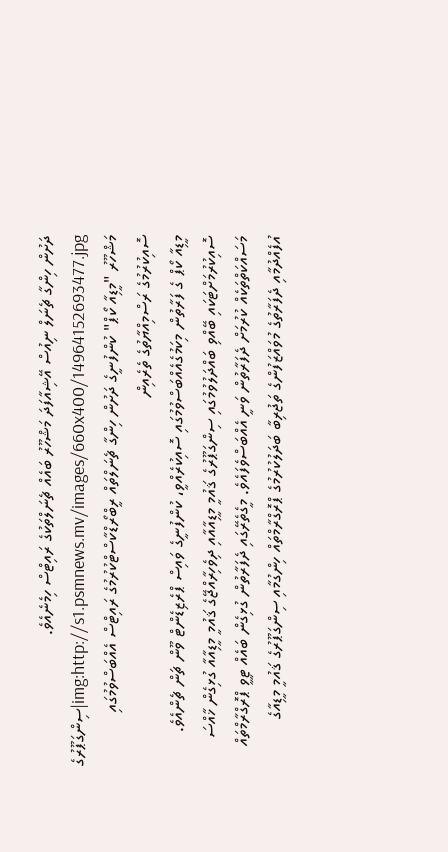ދަށުން ހިންގާ ޗެނަލް ނިއުސް އޭޝިއާފަދަ މަޝްހޫރު ބައެއް ޗެނަލްތަކުގެ ރައިޓްސް ހިމެނެއެވެ.
img:http://s1.psmnews.mv/images/660x400/14964152693477.jpg|ސިންގަޕޫރުގެ މަޝްހޫރު "މީޑިއާ ކޯޕް" ކުންފުނީގެ ދަށުން ހިންގާ ޗެނަލްތައް ރީބްރޯޑްކާސްޓްކުރުމުގެ ރައިޓްސް އެއްބަސްވުމުގައި ސޮއިކުރުމުގެ ރަސްމިއްޔާތުގެ ތެރެއިން
މީޑިއާ ކޯޕް ގެ ފަރާތުން މިކަމުގެއެއްބަސްވުމުގައި ސޮއިކުރެއްވީ، ކުންފުނީގެ ވައިސް ޕްރެޒިޑެންޓް ވޫން ޗަން ޗެންއެވެ. ސޮއިކުރުމަށްޓަކައި ބޭއްވި ބައްދަލުވުމުގައި ސިންގަޕޫރުގެ ޤައުމީ މީޑިއާއާއި ދިވެހިރާއްޖޭގެ ޤައުމީ މީޑިއާއާ ގުޅިގެން ޚާއްސަ މަސައްކަތްތަކެއް ކުރުމަށް ދެފަރާތުން ވަނީ އެއްބަސްވެފައެވެ. މީގެތެރޭގައި ދެފަރާތުން ގުޅިގެން ބައެއް ޓީވީ ޕްރޮގްރާމްތައް އުފެއްދުމާއި ދެފަރާތުގެ މުވައްޒަފުންގެ ތަޖުރިބާ ބަދަލުކުރުމުގެ ޕްރޮގްރާމްތައް ހިންގުމާއި ސިންގަޕޫރުގެ ޤައުމީ މީޑިއާގެ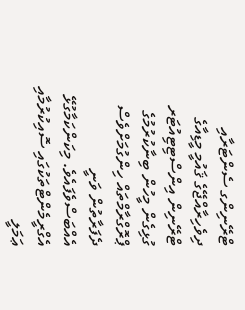ޓްރޭނިންގ ސެންޓަރާއި ދިވެހިރާއްޖޭގެ ޤައުމީ މީޑިއާގެ ޓްރޭނިން އިންސްޓިޓިއުޓަރ ގުޅިގެން މީހުން ބިނާކުރުމުގެ ޕްރޮގްރާމްތައް ހިންގުމަށްވެސް ދެފަރާތުން ވަނީ އެއްބަސްވެފައެވެ. މިކަންކަމާގުޅޭ އެގްރީމެންޓްތަކުގައި ސޮއިކުރުމާއި ޢަމަލީ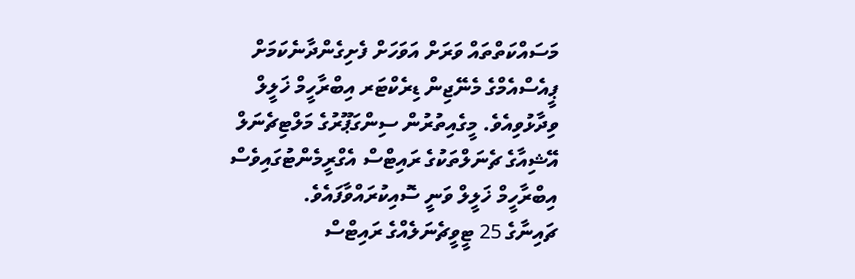މަސައްކަތްތައް ވަރަށް އަވަހަށް ފެށިގެންދާނެކަމަށް ޕީއެސްއެމްގެ މެނޭޖިން ޑިރެކްޓަރ އިބްރާހީމް ޚަލީލް ވިދާޅުވިއެވެ. މީގެއިތުރުން ސިންގަޕޫރުގެ މަލްޓިޗެނަލް އޭޝިއާގެ ޗެނަލްތަކުގެ ރައިޓްސް އެގްރީމެންޓުގައިވެސް އިބްރާހީމް ޚަލީލް ވަނީ ސޮއިކުރައްވާފައެވެ.
ޗައިނާގެ 25 ޓީވީޗެނަލެއްގެ ރައިޓްސް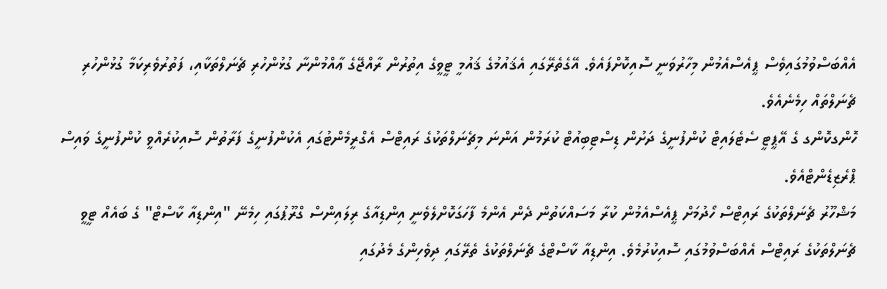އެއްބަސްވުމުގައިވެސް ޕީއެސްއެމުން މިހާރުވަނީ ސޮއިކޮށްފައެވެ. އޭގެތެރޭގައި އެޤައުމުގެ ޤައުމީ ޓީވީގެ އިތުރުން ރާއްޖޭގެ ޢާއްމުންނާ ގުޅުންހުރި ޗެނަލްތަކާއި، ފަތުރުވެރިކަމާ ގުޅުންހުރި ޗެނަލްތައް ހިމެނެއެވެ.
ހޮންގކޮންގ ގެ އޭޕީޓީ ސެޓެލައިޓް ކުންފުނީގެ ދަށުން ޑިސްޓިބިއުޓް ކުރަމުން އަންނަ މިޗެނަލްތަކުގެ ރައިޓްސް އެގްރީމެންޓުގައި އެކުންފުނީގެ ފަރާތުން ސޮއިކުރެއްވީ ކުންފުނީގެ ވައިސް ޕްރެޒިޑެންޓްއެވެ.
މަޝްހޫރު ޗެނަލްތަކުގެ ރައިޓްސް ހޯދުމަށް ޕީއެސްއެމުން ކުރާ މަސައްކަތުން ދެން އެންމެ ފާހަގަކޮށްލެވެނީ އިންޑިއާގެ ރިލައިންސް ގްރޫޕުގައި ހިމެނޭ "އިންޑިއާ ކާސްޓް" ގެ ބައެއް ޓީވީ ޗެނަލްތަކުގެ ރައިޓްސް އެއްބަސްވުމުގައި ސޮއިކުރުމެވެ. އިންޑިއާ ކާސްޓްގެ ޗެނަލްތަކުގެ ތެރޭގައި ދިވެހިންގެ މެދުގައި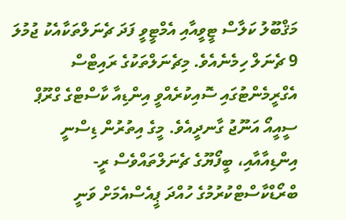މަޤްބޫލު ކަލާސް ޓީވީއާއި އެމްޓީވީ ފަދަ ޗެނަލްތަކާއެކު ޖުމުލަ 9 ޗެނަލް ހިމެނެއެވެ. މިޗެނަލްތަކުގެ ރައިޓްސް އެގްރީމެންޓުގައި ސޮއިކުރެއްވީ އިންޑިއާ ކާސްޓްގެ ގްރޫޕް ސީއީއޯ އަނޫޖު ގާނދީއެވެ. މީގެ އިތުރުން ޑިސްނީ އިންޑިއާއާއި، ބީފޯޔޫގެ ޗެނަލްތައްވެސް ރީ-ބްރޯޑްކާސްޓްކުރުމުގެ ހުއްދަ ޕީއެސްއެމަށް ވަނީ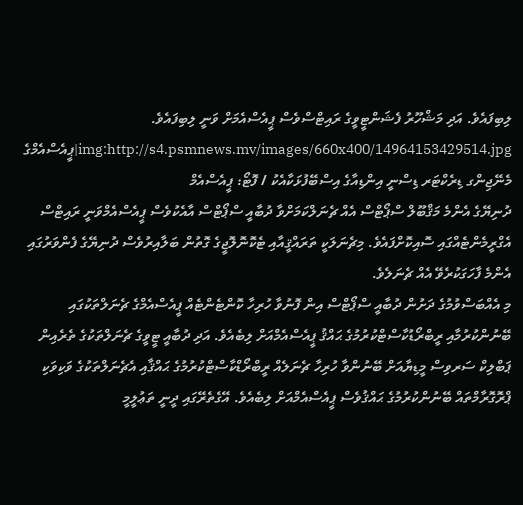ލިބިފައެވެ. އަދި މަޝްހޫރު ފެޝަންޓީވީގެ ރައިޓްސްވެސް ޕީއެސްއެމަށް ވަނީ ލިބިފައެވެ.
img:http://s4.psmnews.mv/images/660x400/14964153429514.jpg|ޕީއެސްއެމްގެ މެނޭޖިންގ ޑިރެކްޓަރ ޑިސްނީ އިންޑިއާގެ އިސްބޭފުޅަކާއެކު / ފޮޓޯ: ޕީއެސްއެމް
ދުނިޔޭގެ އެންމެ މަޤްބޫލް ސްޕޯޓްސް އެއް ޗެނަލްކަމަށްވާ ދުބާއީ ސްޕޯޓްސް އާއެކުވެސް ޕީއެސްއެމްވަނީ ރައިޓްސް އެގްރީމެންޓެއްގައި ސޮއިކޮށްފައެވެ. މިޗެނަލަކީ ތަރައްޤީއާއި ޓެކޮނޮލޮޖީގެ ގޮތުން ބަލާއިރުވެސް ދުނިޔޭގެ ފެންވަރުގައި އެންމެ ފާހަގަކުރެވޭ އެއް ޗެނަލެވެ.
މި އެއްބަސްވުމުގެ ދަށުން ދުބާއީ ސްޕޯޓްސް އިން ފޮނުވާ ހުރިހާ ކޮންޓެންޓެއް ޕީއެސްއެމްގެ ޗެނަލްތަކުގައި ބޭނުންކުރުމާއި ރީބްރޯޑުކާސްޓްކުރުމުގެ ޙައްޤު ޕީއެސްއެމްއަށް ލިބެއެވެ. އަދި ދުބާއީ ޓީވީގެ ޗެނަލްތަކުގެ ތެރެއިން ޕަބްލިކް ސަރވިސް މީޑިޔާއަށް ބޭނުންވާ ހުރިހާ ޗެނަލެއް ރީބްރޯޑްކާސްޓްކުރުމުގެ ޙައްޤާއި އެޗެނަލްތަކުގެ ވަކިވަކި ޕްރޮގޮރާމްތައް ބޭނުންކުރުމުގެ ޙައްޤުވެސް ޕީއެސްއެމްއަށް ލިބެއެވެ. އޭގެތެރޭގައި ދީނީ ތަޢުލީމީ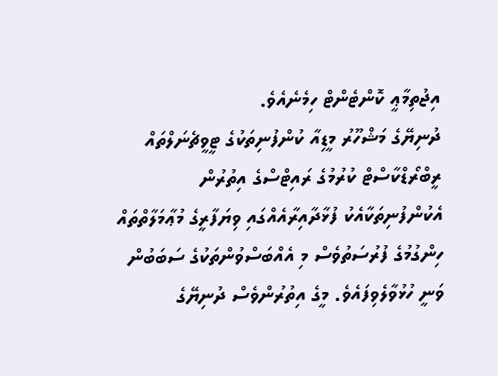އިޖުތިމާޢީ ކޮންޓެންޓް ހިމެނެއެވެ.
ދުނިޔޭގެ މަޝްހޫރު މީޑިއާ ކުންފުނިތަކުގެ ޓީވީޗެނަލްތައް ރީބްރޯޑްކާސްޓް ކުރުމުގެ ރައިޓްސްގެ އިތުރުން އެކުންފުނިތަކާއެކު ފުޅާދާއިރާއެއްގައި ވިޔަފާރީގެ މުޢާމަލާތްތައް ހިންގުމުގެ ފުރުސަތުވެސް މި އެއްބަސްވުންތަކުގެ ސަބަބުން ވަނީ ހުޅުވާލެވިފައެވެ. މީގެ އިތުރުންވެސް ދުނިޔޭގެ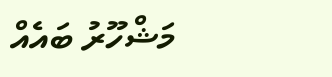މަޝްހޫރު ބައެއް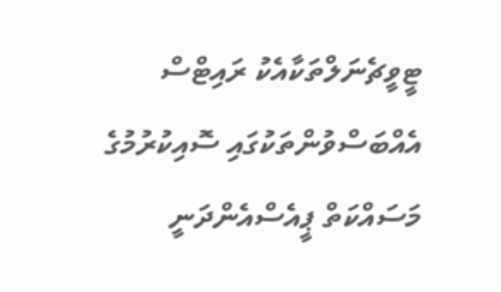ޓީވީޗެނަލްތަކާއެކު ރައިޓްސް އެއްބަސްވުންތަކުގައި ސޮއިކުރުމުގެ މަސައްކަތް ޕީއެސްއެންދަނީ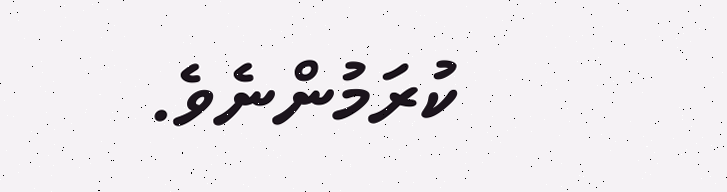ކުރަމުންނެވެ.